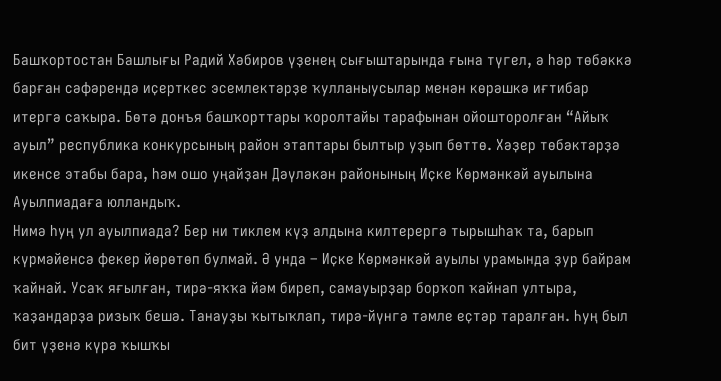Башҡортостан Башлығы Радий Хәбиров үҙенең сығыштарында ғына түгел, ә һәр төбәккә барған сәфәрендә иҫерткес эсемлектәрҙе ҡулланыусылар менән көрәшкә иғтибар итергә саҡыра. Бөтә донъя башҡорттары ҡоролтайы тарафынан ойошторолған “Айыҡ ауыл” республика конкурсының район этаптары былтыр уҙып бөттө. Хәҙер төбәктәрҙә икенсе этабы бара, һәм ошо уңайҙан Дәүләкән районының Иҫке Көрмәнкәй ауылына Ауылпиадаға юлландыҡ.
Нимә һуң ул ауылпиада? Бер ни тиклем күҙ алдына килтерергә тырышһаҡ та, барып күрмәйенсә фекер йөрөтөп булмай. Ә унда – Иҫке Көрмәнкәй ауылы урамында ҙур байрам ҡайнай. Усаҡ яғылған, тирә-яҡҡа йәм биреп, самауырҙар борҡоп ҡайнап ултыра, ҡаҙандарҙа ризыҡ бешә. Танауҙы ҡытыҡлап, тирә-йүнгә тәмле еҫтәр таралған. Һуң был бит үҙенә күрә ҡышҡы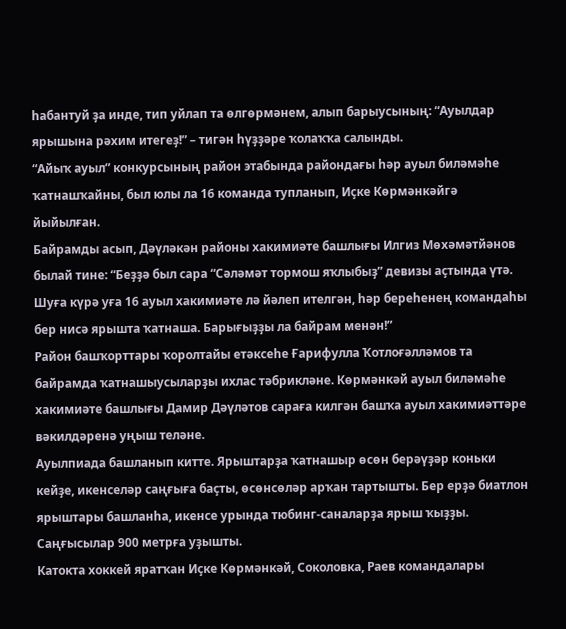һабантуй ҙа инде, тип уйлап та өлгөрмәнем, алып барыусының: “Ауылдар ярышына рәхим итегеҙ!” – тигән һүҙҙәре ҡолаҡҡа салынды.
“Айыҡ ауыл” конкурсының район этабында райондағы һәр ауыл биләмәһе ҡатнашҡайны, был юлы ла 16 команда тупланып, Иҫке Көрмәнкәйгә йыйылған.
Байрамды асып, Дәүләкән районы хакимиәте башлығы Илгиз Мөхәмәтйәнов былай тине: “Беҙҙә был сара “Сәләмәт тормош яҡлыбыҙ” девизы аҫтында үтә. Шуға күрә уға 16 ауыл хакимиәте лә йәлеп ителгән, һәр береһенең командаһы бер нисә ярышта ҡатнаша. Барығыҙҙы ла байрам менән!”
Район башҡорттары ҡоролтайы етәксеһе Ғарифулла Ҡотлоғәлләмов та байрамда ҡатнашыусыларҙы ихлас тәбрикләне. Көрмәнкәй ауыл биләмәһе хакимиәте башлығы Дамир Дәүләтов сараға килгән башҡа ауыл хакимиәттәре вәкилдәренә уңыш теләне.
Ауылпиада башланып китте. Ярыштарҙа ҡатнашыр өсөн берәүҙәр коньки кейҙе, икенселәр саңғыға баҫты, өсөнсөләр арҡан тартышты. Бер ерҙә биатлон ярыштары башланһа, икенсе урында тюбинг-саналарҙа ярыш ҡыҙҙы. Саңғысылар 900 метрға уҙышты.
Катокта хоккей яратҡан Иҫке Көрмәнкәй, Соколовка, Раев командалары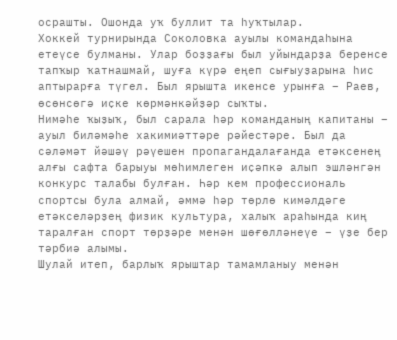осрашты. Ошонда уҡ буллит та һуҡтылар.
Хоккей турнирында Соколовка ауылы командаһына етеүсе булманы. Улар боҙҙағы был уйындарҙа беренсе тапҡыр ҡатнашмай, шуға күрә еңеп сығыуҙарына һис аптырарға түгел. Был ярышта икенсе урынға – Раев, өсөнсөгә иҫке көрмәнкәйҙәр сыҡты.
Нимәһе ҡыҙыҡ, был сарала һәр команданың капитаны – ауыл биләмәһе хакимиәттәре рәйестәре. Был да сәләмәт йәшәү рәүешен пропагандалағанда етәксенең алғы сафта барыуы мөһимлеген иҫәпкә алып эшләнгән конкурс талабы булған. Һәр кем профессиональ спортсы була алмай, әммә һәр төрлө кимәлдәге етәкселәрҙең физик культура, халыҡ араһында киң таралған спорт төрҙәре менән шөғөлләнеүе – үҙе бер тәрбиә алымы.
Шулай итеп, барлыҡ ярыштар тамамланыу менән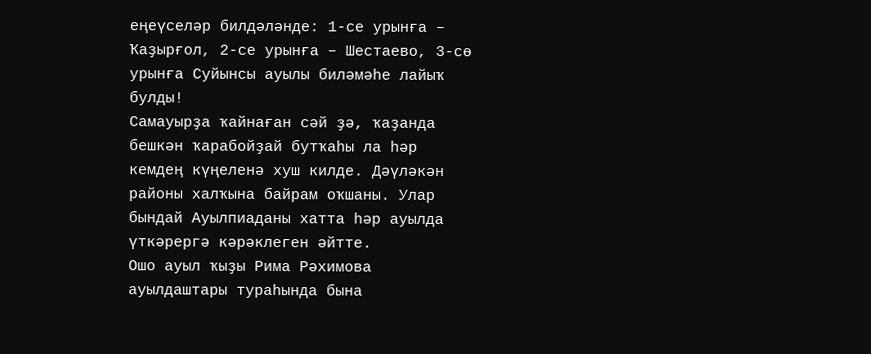еңеүселәр билдәләнде: 1-се урынға – Ҡаҙырғол, 2-се урынға – Шестаево, 3-сө урынға Суйынсы ауылы биләмәһе лайыҡ булды!
Самауырҙа ҡайнаған сәй ҙә, ҡаҙанда бешкән ҡарабойҙай бутҡаһы ла һәр кемдең күңеленә хуш килде. Дәүләкән районы халҡына байрам оҡшаны. Улар бындай Ауылпиаданы хатта һәр ауылда үткәрергә кәрәклеген әйтте.
Ошо ауыл ҡыҙы Рима Рәхимова ауылдаштары тураһында бына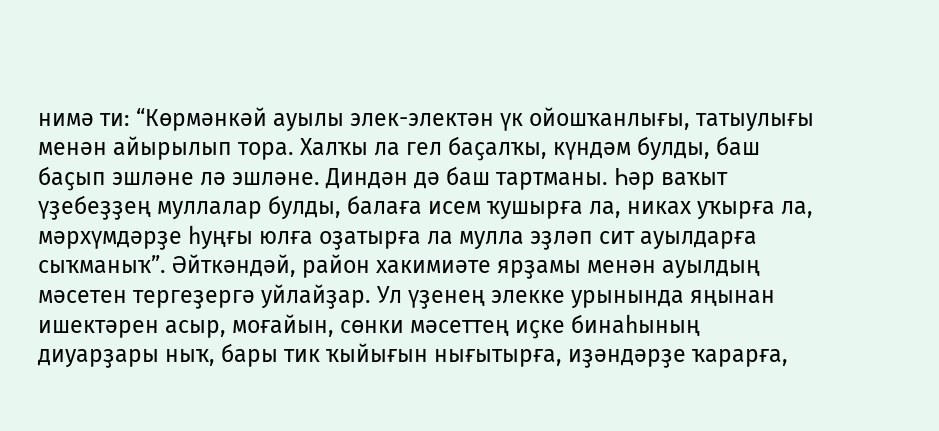нимә ти: “Көрмәнкәй ауылы элек-электән үк ойошҡанлығы, татыулығы менән айырылып тора. Халҡы ла гел баҫалҡы, күндәм булды, баш баҫып эшләне лә эшләне. Диндән дә баш тартманы. Һәр ваҡыт үҙебеҙҙең муллалар булды, балаға исем ҡушырға ла, никах уҡырға ла, мәрхүмдәрҙе һуңғы юлға оҙатырға ла мулла эҙләп сит ауылдарға сыҡманыҡ”. Әйткәндәй, район хакимиәте ярҙамы менән ауылдың мәсетен тергеҙергә уйлайҙар. Ул үҙенең элекке урынында яңынан ишектәрен асыр, моғайын, сөнки мәсеттең иҫке бинаһының диуарҙары ныҡ, бары тик ҡыйығын нығытырға, иҙәндәрҙе ҡарарға,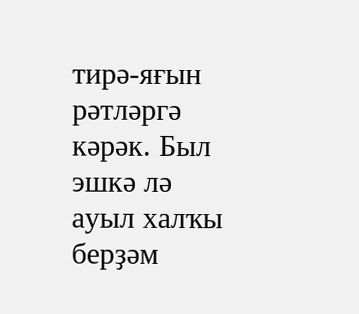тирә-яғын рәтләргә кәрәк. Был эшкә лә ауыл халҡы берҙәм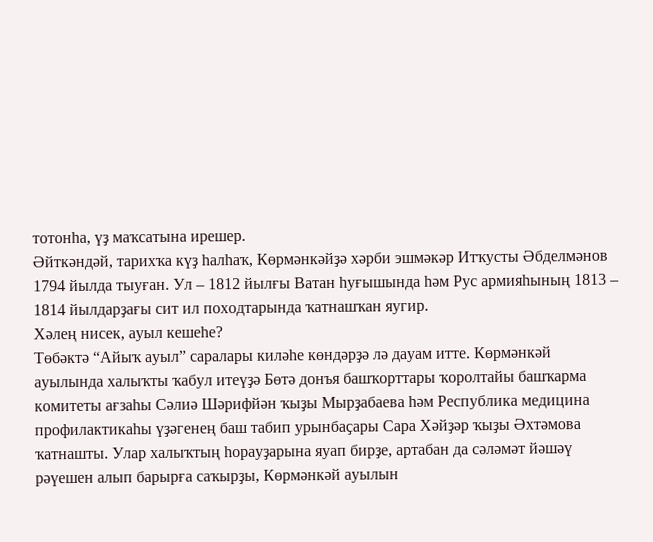тотонһа, үҙ маҡсатына ирешер.
Әйткәндәй, тарихҡа күҙ һалһаҡ, Көрмәнкәйҙә хәрби эшмәкәр Итҡусты Әбделмәнов 1794 йылда тыуған. Ул – 1812 йылғы Ватан һуғышында һәм Рус армияһының 1813 – 1814 йылдарҙағы сит ил походтарында ҡатнашҡан яугир.
Хәлең нисек, ауыл кешеһе?
Төбәктә “Айыҡ ауыл” саралары киләһе көндәрҙә лә дауам итте. Көрмәнкәй ауылында халыҡты ҡабул итеүҙә Бөтә донъя башҡорттары ҡоролтайы башҡарма комитеты ағзаһы Сәлиә Шәрифйән ҡыҙы Мырҙабаева һәм Республика медицина профилактикаһы үҙәгенең баш табип урынбаҫары Сара Хәйҙәр ҡыҙы Әхтәмова ҡатнашты. Улар халыҡтың һорауҙарына яуап бирҙе, артабан да сәләмәт йәшәү рәүешен алып барырға саҡырҙы, Көрмәнкәй ауылын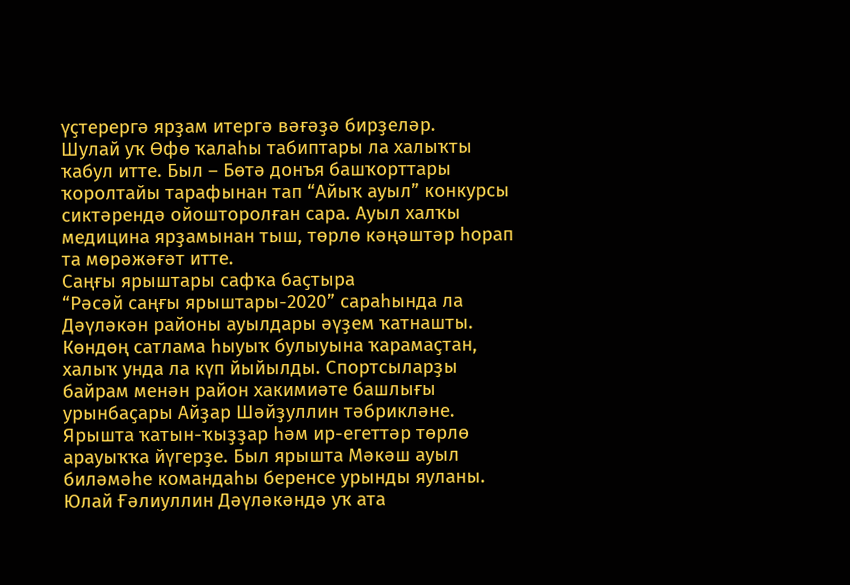үҫтерергә ярҙам итергә вәғәҙә бирҙеләр.
Шулай уҡ Өфө ҡалаһы табиптары ла халыҡты ҡабул итте. Был – Бөтә донъя башҡорттары ҡоролтайы тарафынан тап “Айыҡ ауыл” конкурсы сиктәрендә ойошторолған сара. Ауыл халҡы медицина ярҙамынан тыш, төрлө кәңәштәр һорап та мөрәжәғәт итте.
Саңғы ярыштары сафҡа баҫтыра
“Рәсәй саңғы ярыштары-2020” сараһында ла Дәүләкән районы ауылдары әүҙем ҡатнашты. Көндөң сатлама һыуыҡ булыуына ҡарамаҫтан, халыҡ унда ла күп йыйылды. Спортсыларҙы байрам менән район хакимиәте башлығы урынбаҫары Айҙар Шәйҙуллин тәбрикләне. Ярышта ҡатын-ҡыҙҙар һәм ир-егеттәр төрлө арауыҡҡа йүгерҙе. Был ярышта Мәкәш ауыл биләмәһе командаһы беренсе урынды яуланы.
Юлай Ғәлиуллин Дәүләкәндә уҡ ата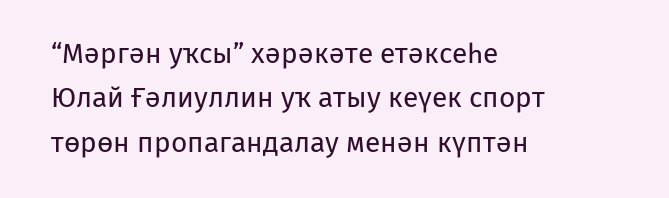“Мәргән уҡсы” хәрәкәте етәксеһе Юлай Ғәлиуллин уҡ атыу кеүек спорт төрөн пропагандалау менән күптән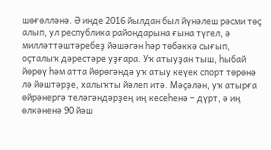шөғөлләнә. Ә инде 2016 йылдан был йүнәлеш рәсми төҫ алып, ул республика райондарына ғына түгел, ә милләттәштәребеҙ йәшәгән һәр төбәккә сығып, оҫталыҡ дәрестәре уҙғара. Уҡ атыуҙан тыш, һыбай йөрөү һәм атта йөрөгәндә уҡ атыу кеүек спорт төрөнә лә йәштәрҙе, халыҡты йәлеп итә. Мәҫәлән, уҡ атырға өйрәнергә теләгәндәрҙең иң кесеһенә – дүрт, ә иң өлкәненә 90 йәш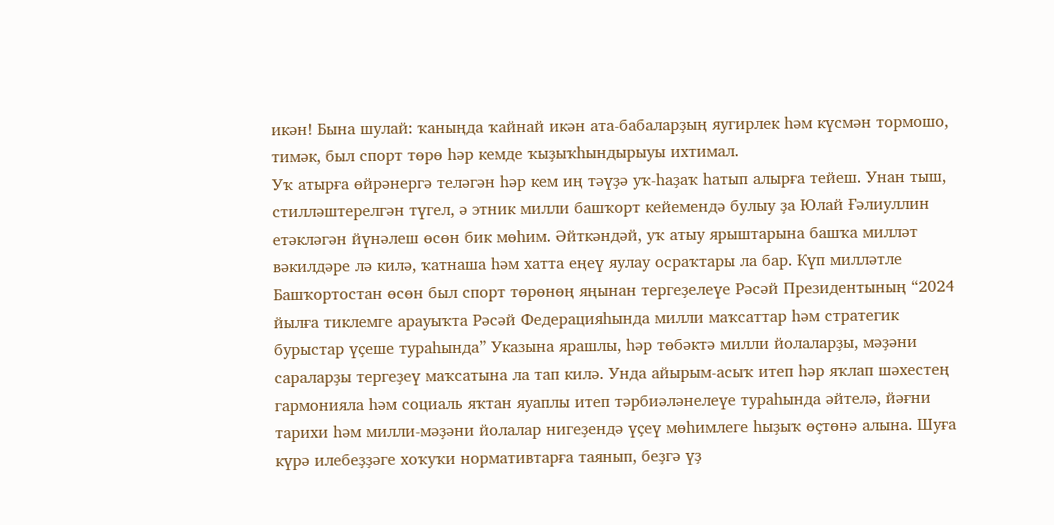икән! Бына шулай: ҡаныңда ҡайнай икән ата-бабаларҙың яугирлек һәм күсмән тормошо, тимәк, был спорт төрө һәр кемде ҡыҙыҡһындырыуы ихтимал.
Уҡ атырға өйрәнергә теләгән һәр кем иң тәүҙә уҡ-һаҙаҡ һатып алырға тейеш. Унан тыш, стилләштерелгән түгел, ә этник милли башҡорт кейемендә булыу ҙа Юлай Ғәлиуллин етәкләгән йүнәлеш өсөн бик мөһим. Әйткәндәй, уҡ атыу ярыштарына башҡа милләт вәкилдәре лә килә, ҡатнаша һәм хатта еңеү яулау осраҡтары ла бар. Күп милләтле Башҡортостан өсөн был спорт төрөнөң яңынан тергеҙелеүе Рәсәй Президентының “2024 йылға тиклемге арауыҡта Рәсәй Федерацияһында милли маҡсаттар һәм стратегик бурыстар үҫеше тураһында” Указына ярашлы, һәр төбәктә милли йолаларҙы, мәҙәни сараларҙы тергеҙеү маҡсатына ла тап килә. Унда айырым-асыҡ итеп һәр яҡлап шәхестең гармонияла һәм социаль яҡтан яуаплы итеп тәрбиәләнелеүе тураһында әйтелә, йәғни тарихи һәм милли-мәҙәни йолалар нигеҙендә үҫеү мөһимлеге һыҙыҡ өҫтөнә алына. Шуға күрә илебеҙҙәге хоҡуҡи нормативтарға таянып, беҙгә үҙ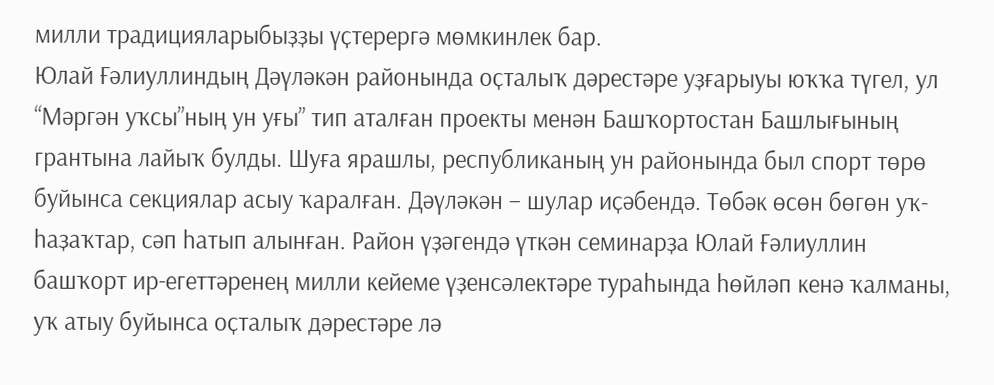милли традицияларыбыҙҙы үҫтерергә мөмкинлек бар.
Юлай Ғәлиуллиндың Дәүләкән районында оҫталыҡ дәрестәре уҙғарыуы юҡҡа түгел, ул “Мәргән уҡсы”ның ун уғы” тип аталған проекты менән Башҡортостан Башлығының грантына лайыҡ булды. Шуға ярашлы, республиканың ун районында был спорт төрө буйынса секциялар асыу ҡаралған. Дәүләкән – шулар иҫәбендә. Төбәк өсөн бөгөн уҡ-һаҙаҡтар, сәп һатып алынған. Район үҙәгендә үткән семинарҙа Юлай Ғәлиуллин башҡорт ир-егеттәренең милли кейеме үҙенсәлектәре тураһында һөйләп кенә ҡалманы, уҡ атыу буйынса оҫталыҡ дәрестәре лә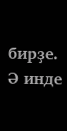бирҙе.
Ә инде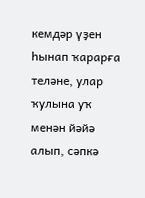кемдәр үҙен һынап ҡарарға теләне, улар ҡулына уҡ менән йәйә алып, сәпкә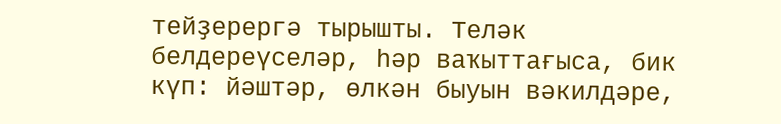тейҙерергә тырышты. Теләк белдереүселәр, һәр ваҡыттағыса, бик күп: йәштәр, өлкән быуын вәкилдәре,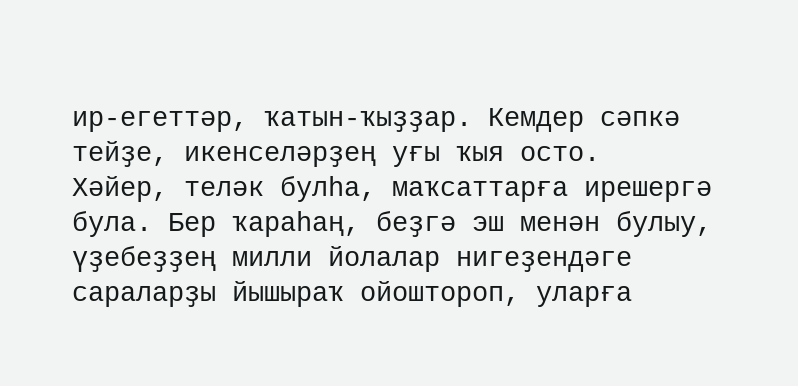ир-егеттәр, ҡатын-ҡыҙҙар. Кемдер сәпкә тейҙе, икенселәрҙең уғы ҡыя осто.
Хәйер, теләк булһа, маҡсаттарға ирешергә була. Бер ҡараһаң, беҙгә эш менән булыу, үҙебеҙҙең милли йолалар нигеҙендәге сараларҙы йышыраҡ ойоштороп, уларға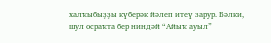халҡыбыҙҙы күберәк йәлеп итеү зарур. Бәлки, шул осраҡта бер ниндәй “Айыҡ ауыл”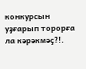конкурсын уҙғарып торорға ла кәрәкмәҫ?!.